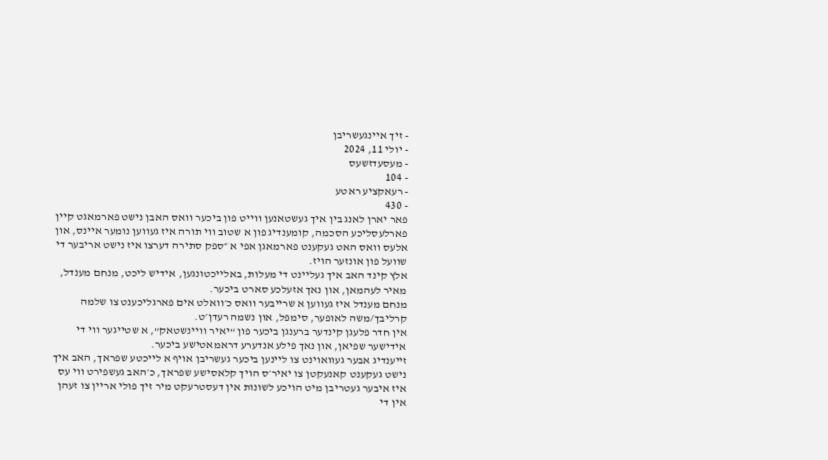- זיך איינגעשריבן
- יולי 11, 2024
- מעסעדזשעס
- 104
- רעאקציע ראטע
- 430
פאר יארן לאנג בין איך געשטאנען ווייט פון ביכער וואס האבן נישט פארמאגט קיין פארלעסליכע הסכמה, קומענדיג פון א שטוב ווי תורה איז געווען נומער איינס, און אלעס וואס האט געקענט פארמאגן אפי א ״ספק סתירה דערצו איז נישט אריבער די שוועל פון אונזער הויז.
אלץ קינד האב איך געליינט די מעלות, באלייכטונגען, אידיש ליכט, מנחם מענדל, מאיר לעהמאן, און נאך אזעלכע סארט ביכער.
מנחם מענדל איז געווען א שרייבער וואס כ׳וואלט אים פארגליכענט צו שלמה קרליבך/משה לאופער, סימפל, און נשמה רעדן׳ט.
אין חדר פלעגן קינדער ברענגן ביכער פון “יאיר וויינשטאק”, א שטייגער ווי די אידישער שפיאן, און נאך פילע אנדערע דראמאטישע ביכער.
זייענדיג אבער געוואוינט צו ליינען ביכער געשריבן אויף א לייכטע שפראך, האב איך נישט געקענט קאנעקטן צו יאיר׳ס הויך קלאסישע שפראך, כ׳האב געשפירט ווי עס איז איבער געטריבן מיט הויכע לשונות אין דעסטרעקט מיר זיך פולי אריין צו זעהן אין די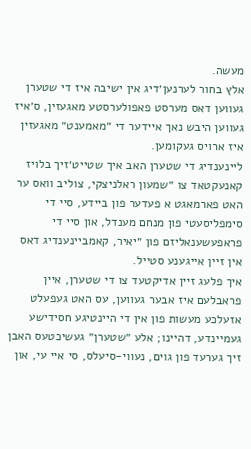מעשה.
אלץ בחור לערנען׳דיג אין ישיבה איז די שטערן געווען דאס מערסט פאפולערסטע מאגעזין, ס׳איז געווען היבש נאך איידער די ״מאמענט״ מאגעזין איז ארויס געקומען.
ליינענדיג די שטערן האב איך שטייט׳זיך בלויז קאנעקטאד צו ״שמעון ראלניצקי, צוליב וואס ער האט פארמאגט א פעדער פון ביידע, סיי די סימפליסעטי פון מנחם מענדל, און סיי די פראפעשענאליזם פון ״יאיר, קאמביינענדיג דאס אין זיין אייגענע סטייל.
איך פלעג זיין אדיקטעד צו די שטערן, איין פראבלעם איז אבער געווען, עס האט געפעלט אזעלכע מעשות פון אין די היינטיגע חסידישע געמיינדע, דהיינו; אלע ״שטערן״ געשיכטעס האבן זיך גערעד פון גוים, נעווי-סיעלס, סי איי עי, און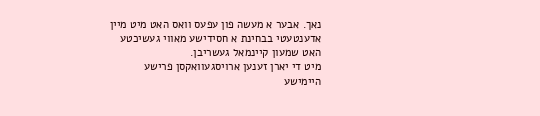נאך. אבער א מעשה פון עפעס וואס האט מיט מיין אדענטעטי בבחינת א חסידישע מאווי געשיכטע האט שמעון קיינמאל געשריבן.
מיט די יארן זענען ארויסגעוואקסן פרישע היימישע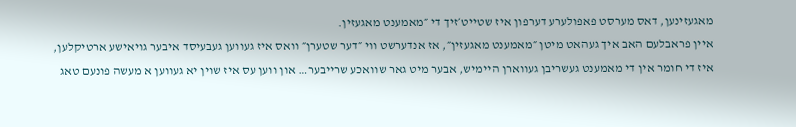מאגעזינען, דאס מערסט פאפולערע דערפון איז שטייט׳זיך די ״מאמענט מאגעזין.
איין פראבלעם האב איך געהאט מיטן ״מאמענט מאגעזין״, אז אנדערשט ווי ״דער שטערן״ וואס איז געווען געבעיסד איבער גויאישע ארטיקלען, איז די חומר אין די מאמענט געשריבן געווארן היימיש, אבער מיט גאר שוואכע שרייבער… און ווען עס איז שוין יא געווען א מעשה פונעם טאג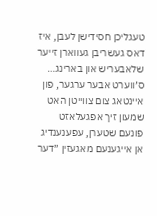טעגליכן חסידישן לעבן, איז דאס געשריבן געווארן זייער שלאבעריש און בארינג…
ס׳ווערט אבער ערגער, פון איינטאג צום צווייטן האט שמעון זיך אפגעלאזט פונעם שטערן, עפענענדיג אן אייגענעם מאגעזין ״דער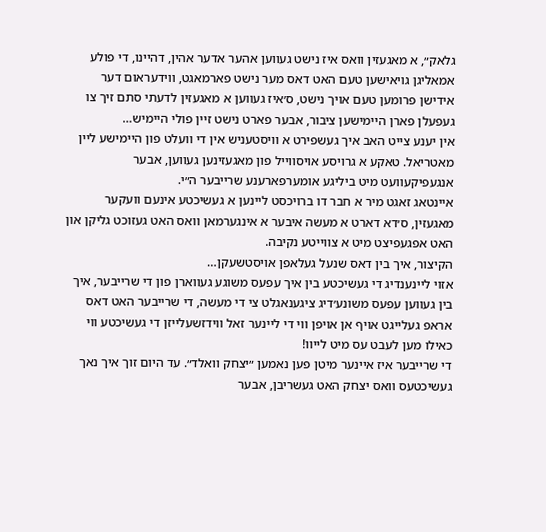גלאק״, א מאגעזין וואס איז נישט געווען אהער אדער אהין, דהיינו, די פולע אמאליגן גויאישען טעם האט דאס מער נישט פארמאגט, ווידעראום דער אידישן פרומען טעם אויך נישט, ס׳איז געווען א מאגעזין לדעתי סתם זיך צו געפעלן פארן היימישען ציבור, אבער פארט נישט זיין פולי היימיש…
אין יענע צייט האב איך געשפירט א וויסטעניש אין די וועלט פון היימישע ליין מאטריאל. טאקע א גרויסע אויסווייל פון מאגעזינען געווען, אבער אנגעפיקעוועט מיט ביליגע אומערפארענע שרייבער ה״י.
איינטאג זאגט מיר א חבר דו ברויכסט ליינען א געשיכטע אינעם וועקער מאגעזין, ס׳דא דארט א מעשה איבער א אינגערמאן וואס האט געזוכט גליקן און האט אפגעפיצט מיט א צווייטע נקיבה.
הקיצור, איך בין דאס שנעל געלאפן אויסטשעקן…
אזוי ליינענדיג די געשיכטע בין איך עפעס משוגע געווארן פון די שרייבער, איך בין געווען עפעס משונע׳דיג ציגענאגלט צי די מעשה, די שרייבער האט דאס אראפ געלייגט אויף אן אויפן ווי די ליינער זאל ווידזשעלייזן די געשיכטע ווי כאילו מען לעבט עס מיט לייוו!
די שרייבער איז איינער מיטן פען נאמען ״יצחק וואלד״. עד היום זוך איך נאך געשיכטעס וואס יצחק האט געשריבן, אבער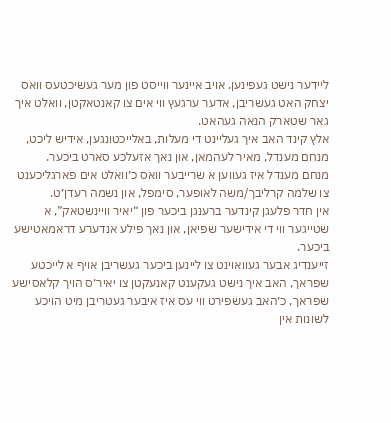ליידער נישט געפינען. אויב איינער ווייסט פון מער געשיכטעס וואס יצחק האט געשריבן, אדער ערגעץ ווי אים צו קאנטאקטן, וואלט איך גאר שטארק הנאה געהאט.
אלץ קינד האב איך געליינט די מעלות, באלייכטונגען, אידיש ליכט, מנחם מענדל, מאיר לעהמאן, און נאך אזעלכע סארט ביכער.
מנחם מענדל איז געווען א שרייבער וואס כ׳וואלט אים פארגליכענט צו שלמה קרליבך/משה לאופער, סימפל, און נשמה רעדן׳ט.
אין חדר פלעגן קינדער ברענגן ביכער פון “יאיר וויינשטאק”, א שטייגער ווי די אידישער שפיאן, און נאך פילע אנדערע דראמאטישע ביכער.
זייענדיג אבער געוואוינט צו ליינען ביכער געשריבן אויף א לייכטע שפראך, האב איך נישט געקענט קאנעקטן צו יאיר׳ס הויך קלאסישע שפראך, כ׳האב געשפירט ווי עס איז איבער געטריבן מיט הויכע לשונות אין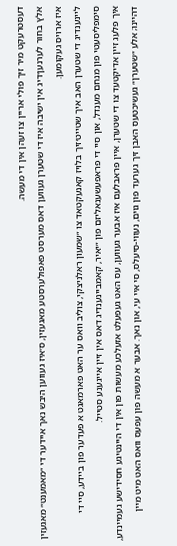דעסטרעקט מיר זיך פולי אריין צו זעהן אין די מעשה.
אלץ בחור לערנען׳דיג אין ישיבה איז די שטערן געווען דאס מערסט פאפולערסטע מאגעזין, ס׳איז געווען היבש נאך איידער די ״מאמענט״ מאגעזין איז ארויס געקומען.
ליינענדיג די שטערן האב איך שטייט׳זיך בלויז קאנעקטאד צו ״שמעון ראלניצקי, צוליב וואס ער האט פארמאגט א פעדער פון ביידע, סיי די סימפליסעטי פון מנחם מענדל, און סיי די פראפעשענאליזם פון ״יאיר, קאמביינענדיג דאס אין זיין אייגענע סטייל.
איך פלעג זיין אדיקטעד צו די שטערן, איין פראבלעם איז אבער געווען, עס האט געפעלט אזעלכע מעשות פון אין די היינטיגע חסידישע געמיינדע, דהיינו; אלע ״שטערן״ געשיכטעס האבן זיך גערעד פון גוים, נעווי-סיעלס, סי איי עי, און נאך. אבער א מעשה פון עפעס וואס האט מיט מיין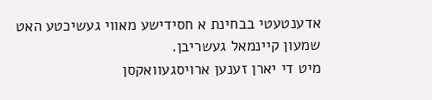אדענטעטי בבחינת א חסידישע מאווי געשיכטע האט שמעון קיינמאל געשריבן.
מיט די יארן זענען ארויסגעוואקסן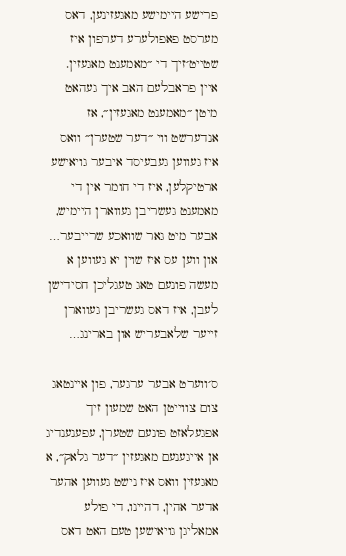פרישע היימישע מאגעזינען, דאס מערסט פאפולערע דערפון איז שטייט׳זיך די ״מאמענט מאגעזין.
איין פראבלעם האב איך געהאט מיטן ״מאמענט מאגעזין״, אז אנדערשט ווי ״דער שטערן״ וואס איז געווען געבעיסד איבער גויאישע ארטיקלען, איז די חומר אין די מאמענט געשריבן געווארן היימיש, אבער מיט גאר שוואכע שרייבער… און ווען עס איז שוין יא געווען א מעשה פונעם טאג טעגליכן חסידישן לעבן, איז דאס געשריבן געווארן זייער שלאבעריש און בארינג…

ס׳ווערט אבער ערגער, פון איינטאג צום צווייטן האט שמעון זיך אפגעלאזט פונעם שטערן, עפענענדיג אן אייגענעם מאגעזין ״דער גלאק״, א מאגעזין וואס איז נישט געווען אהער אדער אהין, דהיינו, די פולע אמאליגן גויאישען טעם האט דאס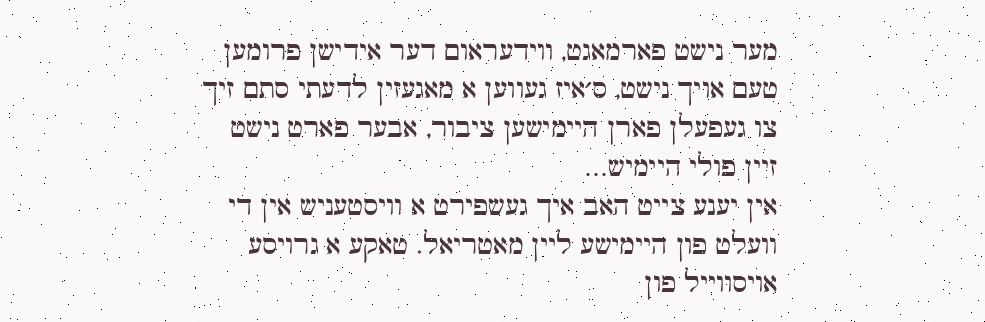מער נישט פארמאגט, ווידעראום דער אידישן פרומען טעם אויך נישט, ס׳איז געווען א מאגעזין לדעתי סתם זיך צו געפעלן פארן היימישען ציבור, אבער פארט נישט זיין פולי היימיש…
אין יענע צייט האב איך געשפירט א וויסטעניש אין די וועלט פון היימישע ליין מאטריאל. טאקע א גרויסע אויסווייל פון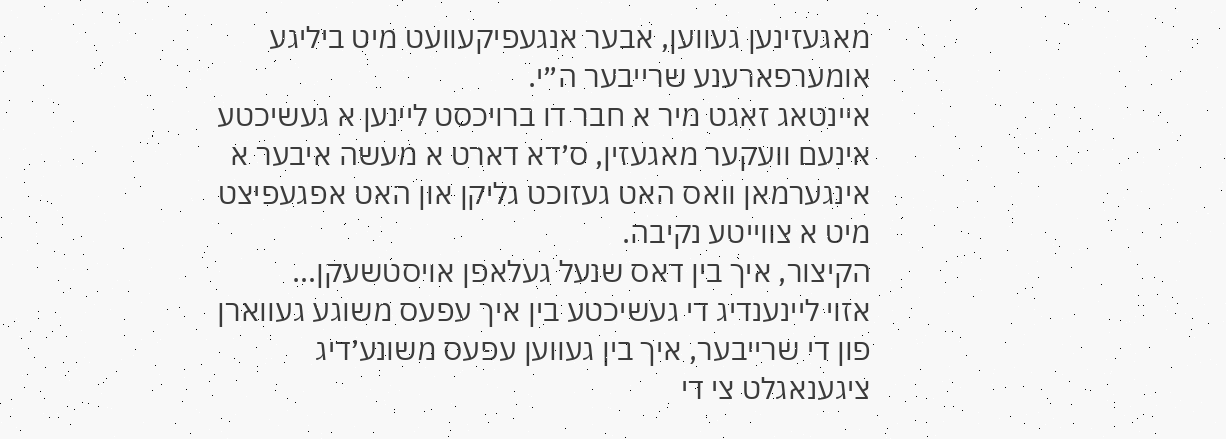מאגעזינען געווען, אבער אנגעפיקעוועט מיט ביליגע אומערפארענע שרייבער ה״י.
איינטאג זאגט מיר א חבר דו ברויכסט ליינען א געשיכטע אינעם וועקער מאגעזין, ס׳דא דארט א מעשה איבער א אינגערמאן וואס האט געזוכט גליקן און האט אפגעפיצט מיט א צווייטע נקיבה.
הקיצור, איך בין דאס שנעל געלאפן אויסטשעקן…
אזוי ליינענדיג די געשיכטע בין איך עפעס משוגע געווארן פון די שרייבער, איך בין געווען עפעס משונע׳דיג ציגענאגלט צי די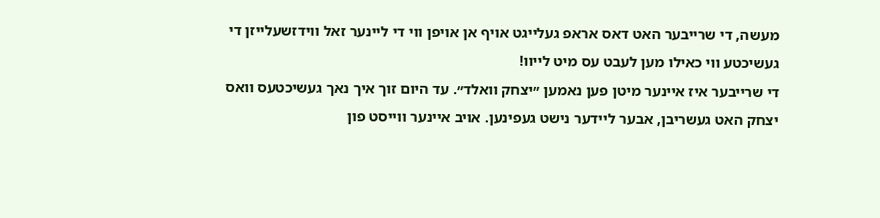מעשה, די שרייבער האט דאס אראפ געלייגט אויף אן אויפן ווי די ליינער זאל ווידזשעלייזן די געשיכטע ווי כאילו מען לעבט עס מיט לייוו!
די שרייבער איז איינער מיטן פען נאמען ״יצחק וואלד״. עד היום זוך איך נאך געשיכטעס וואס יצחק האט געשריבן, אבער ליידער נישט געפינען. אויב איינער ווייסט פון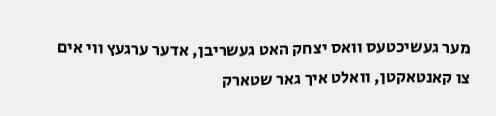מער געשיכטעס וואס יצחק האט געשריבן, אדער ערגעץ ווי אים צו קאנטאקטן, וואלט איך גאר שטארק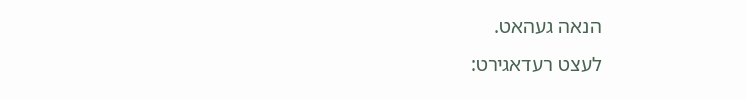הנאה געהאט.
לעצט רעדאגירט: